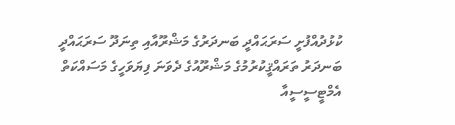ކުޅުދުއްފުށީ ސަރަޙައްދީ ބަނދަރުގެ މަޝްރޫއާއި ތިނަދޫ ސަރަޙައްދީ ބަނދަރު ތަރައްޤީކުރުމުގެ މަޝްރޫއުގެ ދެވަނަ ފިޔަވަހީގެ މަސައްކަތް އެމްޓީސީސީއާ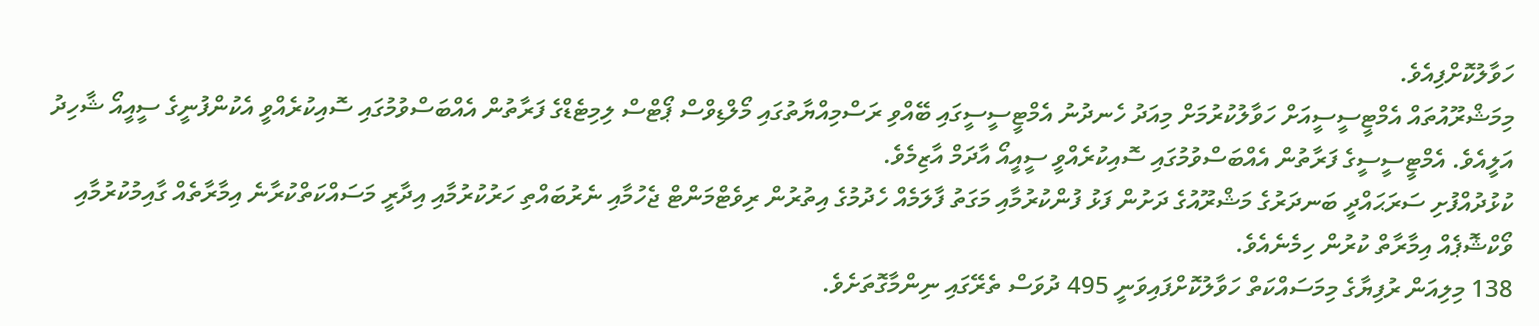ހަވާލުކޮށްފިއެވެ.
މިމަޝްރޫއުތައް އެމްޓީސީސީއަށް ހަވާލުކުރުމަށް މިއަދު ހެނދުނު އެމްޓީސީސީގައި ބޭއްވި ރަސްމިއްޔާތުގައި މޯލްޑިވްސް ޕޯޓްސް ލިމިޓެޑްގެ ފަރާތުން އެއްބަސްވުމުގައި ސޮއިކުރެއްވީ އެކުންފުނީގެ ސީއީއޯ ޝާހިދު އަލީއެވެ. އެމްޓީސީސީގެ ފަރާތުން އެއްބަސްވުމުގައި ސޮއިކުރެއްވީ ސީއީއޯ އާދަމް އާޒިމެވެ.
ކުޅުދުއްފުށި ސަރަޙައްދީ ބަނދަރުގެ މަޝްރޫއުގެ ދަށުން ފަޅު ފުންކުރުމާއި މަގަތު ފާލަމެއް ހެދުމުގެ އިތުރުން ރިވެޓްމަންޓް ޖެހުމާއި ނެރުބައްތި ހަރުކުރުމާއި އިދާރީ މަސައްކަތްކުރާނެ އިމާރާތެއް ގާއިމުކުރުމާއި ވޯކްޝޮޕެއް އިމާރާތް ކުރުން ހިމެނެއެވެ.
138 މިލިއަން ރުފިޔާގެ މިމަސައްކަތް ހަވާލުކޮށްފައިވަނީ 495 ދުވަސް ތެރޭގައި ނިންމާގޮތަށެވެ.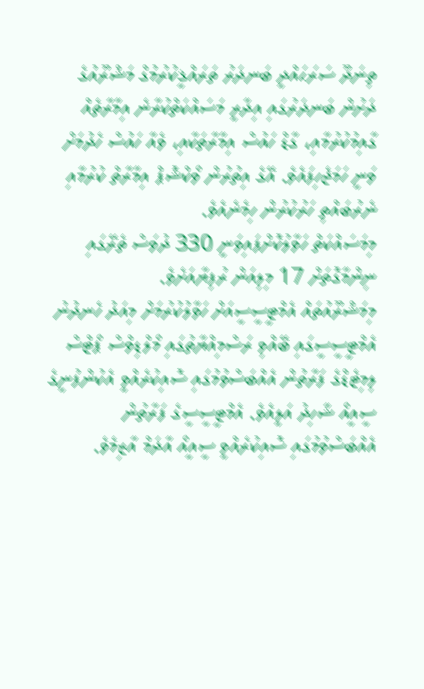ތިނަދޫ ސަރަޙައްދީ ބަނދަރު ތަރައްޤީކުރުމުގް މަޝްރޫއުގެ ދަށުން ބަނދަރުގައި އިދާރީ މަސައްކަތްކުރާނެ އިމާރާތެއް ގާއިމުކުރުމާއި، ގާޑް ހައުސް އިމާރާތަކާއި، ވެއާ ހައުސް ހެދުމަށް ވަނީ ހަމަޖެހިފައެވެ. އޭގެ އިތުރުން ވޯކްޝޮޕް އިމާރާތް ކުރުމާއި ނެރުބައްތި ހަރުކުރުން ހިމެނެއެވެ.
މިމަސައްކަތް ހަވާލުކޮށްފައިވަނީ 330 ދުވަސް ތެރޭގައި ނިންމާގޮތަށް 17 މިލިއަން ރުފިޔާއަށެވެ.
މިމަޝްރޫއުތައް އެމްޓީސީސީއަށް ހަވާލުކުރުމަށް މިއަދު ހެނދުނު އެމްޓީސީސީގައި ބޭއްވި ރަސްމިއްޔާތުގައި މޯލްޑިވްސް ޕޯޓްސް ލިމިޓެޑްގެ ފަރާތުން އެއްބަސްވުމުގައި ސޮއިކުރެއްވީ އެކުންފުނީގެ ސީއީއޯ ޝާހިދު އަލީއެވެ. އެމްޓީސީސީގެ ފަރާތުން އެއްބަސްވުމުގައި ސޮއިކުރެއްވީ ސީއީއޯ އާދަމް އާޒިމެވެ.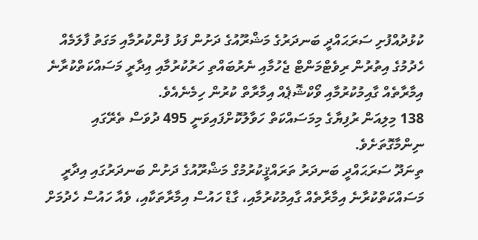ކުޅުދުއްފުށި ސަރަޙައްދީ ބަނދަރުގެ މަޝްރޫއުގެ ދަށުން ފަޅު ފުންކުރުމާއި މަގަތު ފާލަމެއް ހެދުމުގެ އިތުރުން ރިވެޓްމަންޓް ޖެހުމާއި ނެރުބައްތި ހަރުކުރުމާއި އިދާރީ މަސައްކަތްކުރާނެ އިމާރާތެއް ގާއިމުކުރުމާއި ވޯކްޝޮޕެއް އިމާރާތް ކުރުން ހިމެނެއެވެ.
138 މިލިއަން ރުފިޔާގެ މިމަސައްކަތް ހަވާލުކޮށްފައިވަނީ 495 ދުވަސް ތެރޭގައި ނިންމާގޮތަށެވެ.
ތިނަދޫ ސަރަޙައްދީ ބަނދަރު ތަރައްޤީކުރުމުގް މަޝްރޫއުގެ ދަށުން ބަނދަރުގައި އިދާރީ މަސައްކަތްކުރާނެ އިމާރާތެއް ގާއިމުކުރުމާއި، ގާޑް ހައުސް އިމާރާތަކާއި، ވެއާ ހައުސް ހެދުމަށް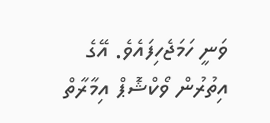ވަނީ ހަމަޖެހިފައެވެ. އޭގެ އިތުރުން ވޯކްޝޮޕް އިމާރާތް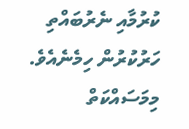ކުރުމާއި ނެރުބައްތި ހަރުކުރުން ހިމެނެއެވެ.
މިމަސައްކަތް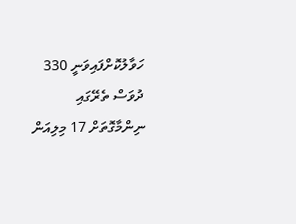ހަވާލުކޮށްފައިވަނީ 330 ދުވަސް ތެރޭގައި ނިންމާގޮތަށް 17 މިލިއަން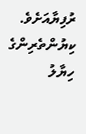ރުފިޔާއަށެވެ.
ކިޔުންތެރިންގެ ހިޔާލު